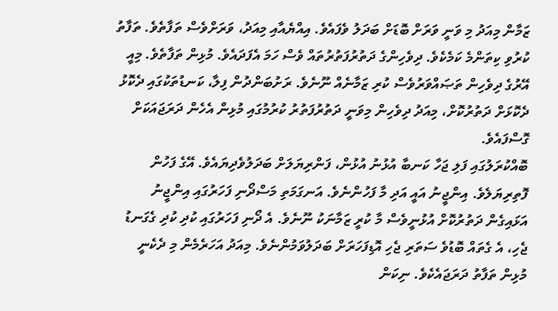ޒަމާން މިއަދު މި ވަނީ ވަރަށް ބޮޑަށް ބަދަލު ވެފައެވެ. އިއްޔެއާއި މިއަދު، ވަރަށްވެސް ތަފާތެވެ. ތަފާތު ކުރުވި ކިތަންމެ ކަމެކެވެ. ދިވެހިންގެ ދަތުރުފަތުރުތައް ވެސް ހަމަ އެފަދައެވެ. މުޅިން ތަފާތެވެ. މިއީ އޭރުގެ ދިވެހިން ތަޞައްވަރުވެސް ކުރި ޒަމާނެއް ނޫނެވެ. ރަށުބަންދުން ފިލާ، ކަނޑުތަކުގައި ދެކޮޅު ދެކޮޅަށް ދަތުރުކޮށް، މިއަދު ދިވެހިން މިވަނީ ދަތުރުފަތުރު ކުރުމުގައި މުޅިން އެހެން ދަރަޖައަކަށް ގޮސްފައެވެ.
ބޮއްކުރަލުގައި ފަލި ޖަހާ ކަނބާ އުޅުނު އުޅުން، ފަންރިޔަލަށް ބަދަލުވެދިޔައެވެ. އޭގެ ފަހުން ފޮތިރިޔަލެވެ. އިންޖީނު އައީ އަދި މާ ފަހުންނެވެ. އަނގަމަތި މަސްދޯނި ފަހަރުގައި އިންޖީނު އަޅައިގެން ދަތުރުކޮށް އުޅުނީވެސް މާ ކުރީ ޒަމާނަކު ނޫނެވެ. އެ ދޯނި ފަހަރުގައި ކުދި ކުދި ގެގަނޑު ޖެހި، އެ ގެތައް ބޮޑުވެ ސަތަރި ޖެހި އޮޑިފަހަރަށް ބަދަލުވަމުންނެވެ. މިއަދު އަހަރެމެން މި ދެކެނީ މުޅިން ތަފާތު ދަރަޖައެކެވެ. ނިކަން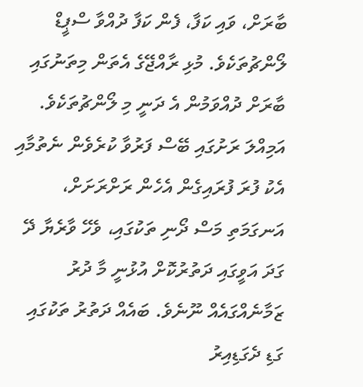ބާރަށް، ވައި ކަފާ، ފެން ކަފާ ދުއްވާ ސްޕީޑް ލޯންޗުތަކެވެ. މުޅި ރާއްޖޭގެ އެތަން މިތަނުގައި ބާރަށް ދުއްވަމުން އެ ދަނީ މި ލޯންޗުތަކެވެ.
އަމިއްލަ ރަށުގައި ބޭސް ފަރުވާ ކުރެވެން ނެތުމާއި އެކު ފުރަ ފުރައިގެން އެހެން ރަށްރަށަށް، އަނގަމަތި މަސް ދޯނި ތަކުގައި، ވެހޭ ވާރެޔާ ދޭ ގަދަ އަވީގައި ދަތުރުކޮށް އުޅުނީ މާ ދުރު ޒަމާނެއްގައެއް ނޫނެވެ. ބައެއް ދަތުރު ތަކުގައި ގަޑި ދެގަޑިއިރު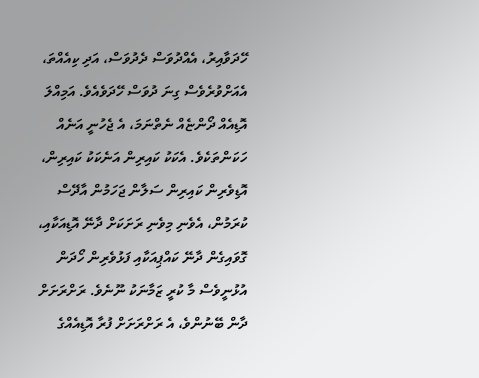ހޭދަވާއިރު، އެއްދުވަސް ދެދުވަސް، އަދި ކިއެއްތަ، އެއަށްވުރެވެސް ގިނަ ދުވަސް ހޭދަވެއެވެ. އަމިއްލަ އޮޑިއެއް ދޯންޏެއް ނެތްނަމަ، އެ ޖެހުނީ އަނެއް ހަކަންތަކެވެ. އެކަކު ކައިރިން އަނެކަކު ކައިރިން، އޮޑިވެރިން ކައިރިން ސަލާން ޖަހަމުން އާދޭސް ކުރަމުން، އެވެނި މިވެނި ރަށަކަށް ދާނޭ އޮޑިއަކާއި، ގޮވައިގެން ދާނޭ ކައްޕިއަކާއި ފަޅުވެރިން ހޯދަން އުޅުނީވެސް މާ ކުރީ ޒަމާނަކު ނޫނެވެ. ރަށްރަށަށް ދާން ބޭނުންވެ، އެ ރަށްރަށަށް ފުރާ އޮޑިއެއްގެ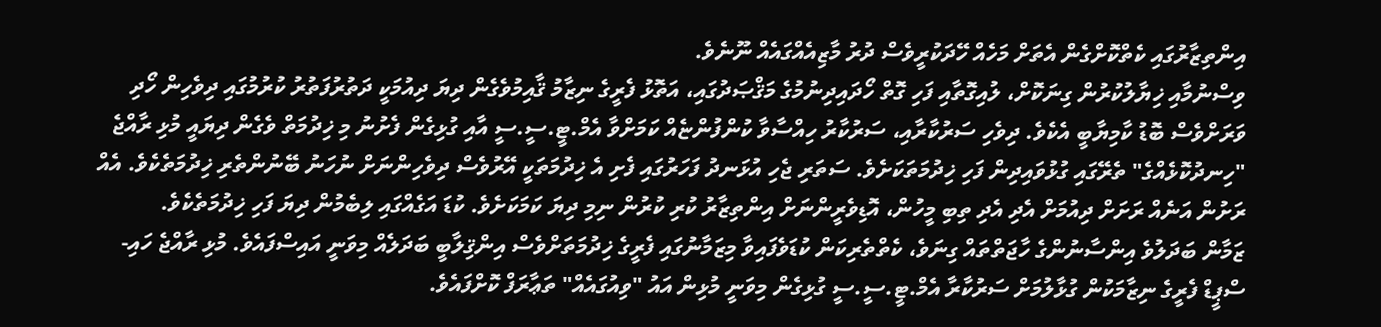އިންތިޒާރުގައި ކެތްކޮށްގެން އެތަށް މަހެއް ހޭދަކުރީވެސް ދުރު މާޒިއެއްގައެއް ނޫނެވެ.
ވިސްނުމާއި ޚިޔާލުކުރުން ގިނަކޮށް، ލުއިގޮތާއި ފަހި ގޮތް ހޯދައިދިނުމުގެ މަޤްޞަދުގައި، އަތޮޅު ފެރީގެ ނިޒާމު ޤާއިމުވެގެން ދިޔަ ދިއުމަކީ ދަތުރުފަތުރު ކުރުމުގައި ދިވެހިން ހޯދި ވަރަށްވެސް ބޮޑު ކާމިޔާބީ އެކެވެ. ދިވެހި ސަރުކާރާއި، ސަރުކާރު ހިއްސާވާ ކުންފުންޏެއް ކަމަށްވާ އެމް.ޓީ.ސީ.ސީ އާއި ގުޅިގެން ފެށުނު މި ޚިދުމަތް ވެގެން ދިޔައީ މުޅި ރާއްޖެ "ހިނދުކޮޅެއްގެ" ތެރޭގައި ގުޅުވައިދިން ފަހި ޚިދުމަތަކަށެވެ. ސަތަރި ޖެހި އުޅަނދު ފަހަރުގައި ފެށި އެ ޚިދުމަތަކީ އޭރުވެސް ދިވެހިންނަށް ނުހަނު ބޭނުންތެރި ޚިދުމަތެކެވެ. އެއް ރަށުން އަނެއް ރަށަށް ދިއުމަށް އެދި އެދި ތިބި މީހުން، އޮޑިވެރީންނަށް އިންތިޒާރު ކުރި ކުރުން ނިމި ދިޔަ ކަމަކަށެވެ. ކުޑަ އަގެއްގައި ލިބެމުން ދިޔަ ފަހި ޚިދުމަތެކެވެ.
ޒަމާން ބަދަލުވެ އިންސާނުންގެ ހާޖަތްތައް ގިނަވެ، ކެތްތެރިކަން ކުޑަވެފައިވާ މިޒަމާނުގައި ފެރީގެ ޚިދުމަތަށްވެސް އިންޤިލާބީ ބަދަލެއް މިވަނީ އައިސްފައެވެ. މުޅި ރާއްޖެ ހައި-ސްޕީޑް ފެރީގެ ނިޒާމަކުން ގުޅާލުމަށް ސަރުކާރާ އެމް.ޓީ.ސީ.ސީ ގުޅިގެން މިވަނީ މުޅިން އައު "ވިއުގައެއް" ތަޢާރަފް ކޮށްފައެވެ.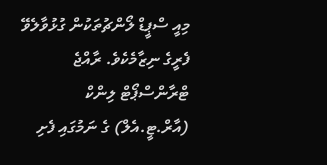މިއީ ސްޕީޑް ލޯންޗުތަކުން ގުޅުވާލެވޭ ފެރީގެ ނިޒާމެކެވެ. ރާއްޖެ ޓްރާންސްޕޯޓް ލިންކް (އާރް.ޓީ.އެލް) ގެ ނަމުގައި ފެށި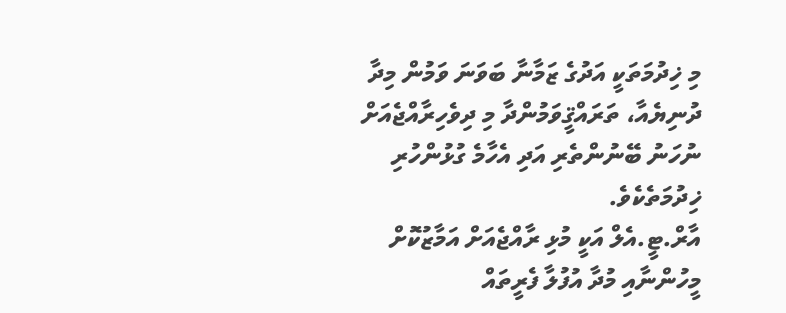މި ޚިދުމަތަކީ އަދުގެ ޒަމާނާ ބަވަނަ ވަމުން މިދާ ދުނިޔެއާ، ތަރައްޤީވަމުންދާ މި ދިވެހިރާއްޖެއަށް ނުހަނު ބޭނުންތެރި އަދި އެހާމެ ގުޅުންހުރި ޚިދުމަތެކެވެ.
އާރް.ޓީ.އެލް އަކީ މުޅި ރާއްޖެއަށް އަމާޒުކޮށް މީހުންނާއި މުދާ އުފުލާ ފެރީތައް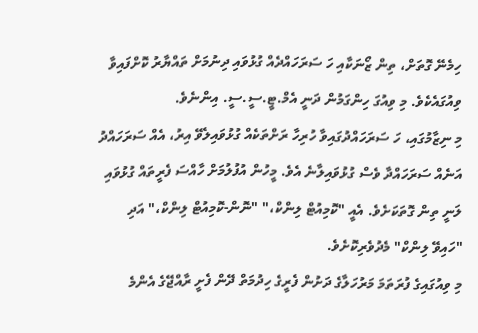ހިމެނޭ ގޮތަށް، ތިން ޒޯނަކާއި ހަ ސަރަހައްދެއް ގުޅުވައި ދިނުމަށް ތައްޔާރު ކޮށްފައިވާ ވިއުގައެކެވެ. މި ވިއުގަ ހިންގަމުން ދަނީ އެމް.ޓީ.ސީ.ސީ. އިންނެވެ.
މި ނިޒާމުގައި، ހަ ސަރަހައްދުގައިވާ ހުރިހާ ރަށްތަކެއް ގުޅުވައިލެވޭ އިރު، އެއް ސަރަހައްދު އަނެއް ސަރަހައްދާ ވެސް ގުޅުވައިލާނެ އެވެ. މީހުން އުފުލުމަށް ހާއްސަ ފެރީތައް ގުޅުވައި ލަނީ ތިން ގޮތަކަށެވެ. އެއީ "ކޮމިއުޓް ލިންކް،" "ނޮން-ކޮމިއުޓް ލިންކް،" އަދި "ހައިވޭ ލިންކް" މެދުވެރިކޮށެވެ.
މި ވިއުގައިގެ ފުރަތަމަ މަރުހަލާގެ ދަށުން ފެރީގެ ހިދުމަތް ދޭން ފެށީ ރާއްޖޭގެ އެންމެ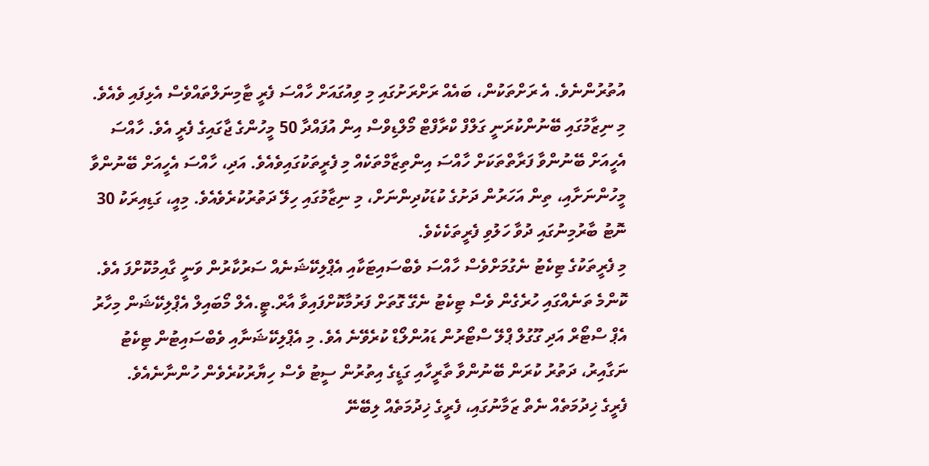އުތުރުންނެވެ. އެ ރަށްތަކުން، ބައެއް ރަށްރަށުގައި މި ވިއުގައަށް ހާއްސަ ފެރީ ޓާމިނަލްތައްވެސް އެޅިފައި ވެއެވެ.
މި ނިޒާމުގައި ބޭނުންކުރަނީ ގަލްފް ކްރާފްޓް މޯލްޑިވްސް އިން އުފައްދާ 50 މީހުންގެ ޖާގައިގެ ފެރީ އެވެ. ހާއްސަ އެހީއަށް ބޭނުންވާ ފަރާތްތަކަށް ހާއްސަ އިންތިޒާމްތަކެއް މި ފެރީތަކުގައިވެއެވެ. އަދި، ހާއްސަ އެހީއަށް ބޭނުންވާ މީހުންނަށާއި، ތިން އަހަރުން ދަށުގެ ކުޑަކުދިންނަށް، މި ނިޒާމުގައި ހިލޭ ދަތުރުކުރެވެއެވެ. މިއީ، ގަޑިއިރަކު 30 ނޮޓު ބާރުމިނުގައި ދުވާ ހަލުވި ފެރީތަކެކެވެ.
މި ފެރީތަކުގެ ޓިކެޓު ނެގުމަށްވެސް ހާއްސަ ވެބްސައިޓަކާއި އެޕްލިކޭޝަނެއް ސަރުކާރުން ވަނީ ގާއިމުކޮށްފަ އެވެ. ކޮންމެ ތަނެއްގައި ހުރެގެން ވެސް ޓިކެޓު ނެގޭ ގޮތަށް ފަރުމާކޮށްފައިވާ އާރް.ޓީ.އެލް މޯބައިލް އެޕްލިކޭޝަން މިހާރު އެޕް ސްޓޯރް އަދި ގޫގުލް ޕްލޭ ސްޓޯރުން ޑައުންލޯޑް ކުރެވޭނެ އެވެ. މި އެޕްލިކޭޝަނާއި ވެބްސައިޓުން ޓިކެޓު ނަގާއިރު، ދަތުރު ކުރަން ބޭނުންވާ ތާރީހާއި ގަޑީގެ އިތުރުން ސީޓު ވެސް ހިޔާރުކުރެވެން ހުންނާނެއެވެ.
ފެރީގެ ޚިދުމަތެއް ނެތް ޒަމާނުގައި، ފެރީގެ ޚިދުމަތެއް ލިބޭނޭ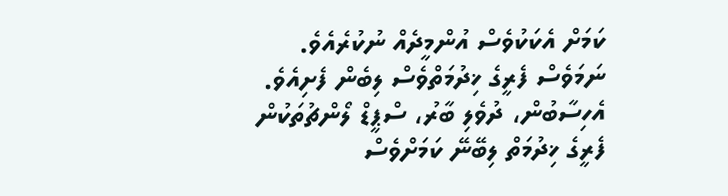ކަމަށް އެކަކުވެސް އުންމީދެއް ނުކުރެއެވެ. ނަމަވެސް ފެރީގެ ޚިދުމަތްވެސް ލިބެން ފެށިއެވެ. އެހިސާބުން، ދުވެލި ބާރު، ސްޕީޑް ލޯންޗުތަކުން ފެރީގެ ޚިދުމަތް ލިބޭނޭ ކަމަށްވެސް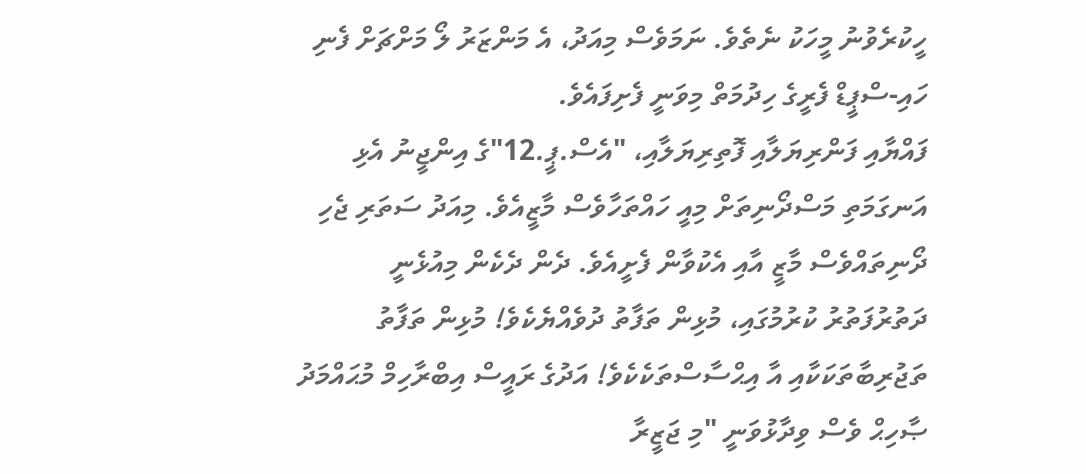ހީކުރެވުނު މީހަކު ނެތެވެ. ނަމަވެސް މިއަދު، އެ މަންޒަރު ލޯ މަށްޗަށް ފެނި ހައި-ސްޕީޑް ފެރީގެ ހިދުމަތް މިވަނީ ފެށިފައެވެ.
ފައްޔާއި ފަންރިޔަލާއި ފޮތިރިޔަލާއި، "އެސް.ޕީ.12"ގެ އިންޖީނު އެޅި އަނގަމަތި މަސްދޯނިތަށް މިއީ ހައްތަހާވެސް މާޒީއެވެ. މިއަދު ސަތަރި ޖެހި ދޯނިތައްވެސް މާޒީ އާއި އެކުވާން ފެށީއެވެ. ދެން ދެކެން މިއުޅެނީ ދަތުރުފަތުރު ކުރުމުގައި، މުޅިން ތަފާތު ދުވެއްޔެކެވެ! މުޅިން ތަފާތު ތަޖުރިބާތަކަކާއި އާ އިޙްސާސްތަކެކެވެ! އަދުގެ ރައީސް އިބްރާހިމް މުޙައްމަދު ޞާހިޙް ވެސް ވިދާޅުވަނީ "މި ޖަޒީރާ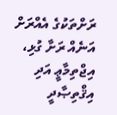ރަށްތަކުގެ އެއްރަށް އަނެއް ރަށާ ގުޅި، އިޖްތިމާޢީ އަދި އިޤްތިޞާދީ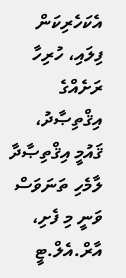އެކަހެރިކަން ފިލައި، ހުރިހާ ރަށެއްގެ އިޤްތިޞާދު، ޤައުމީ އިޤްތިޞާދާ ލާމެހި ތަނަވަސް ވަނީ މި ފެށި، އާރް.އެލް.ޓީ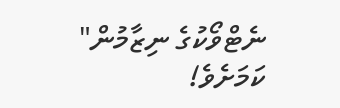ނެޓްވޯކުގެ ނިޒާމުން" ކަމަށެވެ!